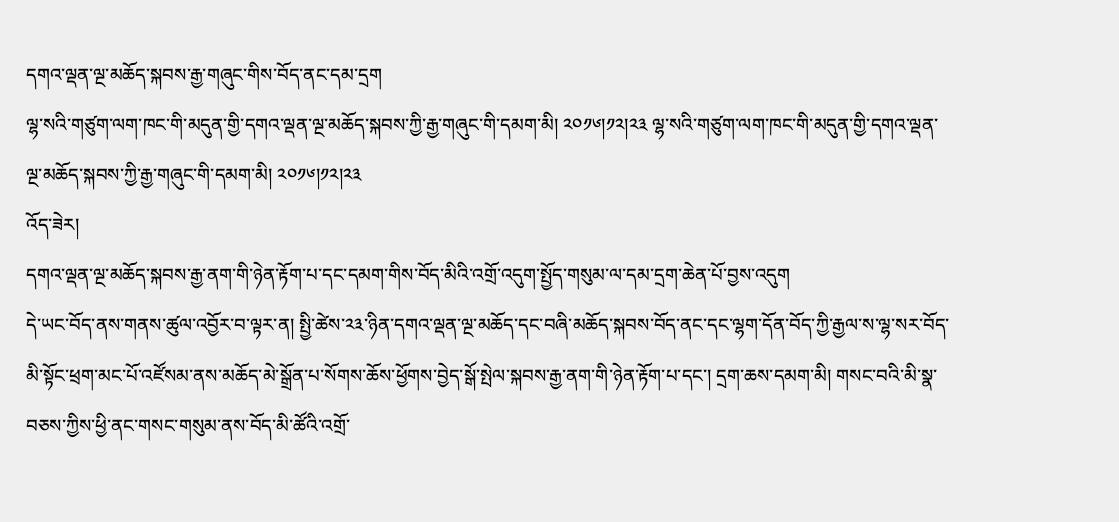དགའ་ལྡན་ལྔ་མཆོད་སྐབས་རྒྱ་གཞུང་གིས་བོད་ནང་དམ་དྲག
ལྷ་སའི་གཙུག་ལག་ཁང་གི་མདུན་གྱི་དགའ་ལྡན་ལྔ་མཆོད་སྐབས་ཀྱི་རྒྱ་གཞུང་གི་དམག་མི། ༢༠༡༦།༡༢།༢༣ ལྷ་སའི་གཙུག་ལག་ཁང་གི་མདུན་གྱི་དགའ་ལྡན་ལྔ་མཆོད་སྐབས་ཀྱི་རྒྱ་གཞུང་གི་དམག་མི། ༢༠༡༦།༡༢།༢༣
འོད་ཟེར།
དགའ་ལྡན་ལྔ་མཆོད་སྐབས་རྒྱ་ནག་གི་ཉེན་རྟོག་པ་དང་དམག་གིས་བོད་མིའི་འགྲོ་འདུག་སྤྱོད་གསུམ་ལ་དམ་དྲག་ཆེན་པོ་བྱས་འདུག
དེ་ཡང་བོད་ནས་གནས་ཚུལ་འབྱོར་བ་ལྟར་ན། སྤྱི་ཚེས་༢༣་ཉིན་དགའ་ལྡན་ལྔ་མཆོད་དང་བཞི་མཆོད་སྐབས་བོད་ནང་དང་ལྷག་དོན་བོད་ཀྱི་རྒྱལ་ས་ལྷ་སར་བོད་མི་སྟོང་ཕྲག་མང་པོ་འཛོསམ་ནས་མཆོད་མེ་སྒྲོན་པ་སོགས་ཆོས་ཕྱོགས་བྱེད་སྒོ་སྤེལ་སྐབས་རྒྱ་ནག་གི་ཉེན་རྟོག་པ་དང་། དྲག་ཆས་དམག་མི། གསང་བའི་མི་སྣ་བཅས་ཀྱིས་ཕྱི་ནང་གསང་གསུམ་ནས་བོད་མི་ཚོའི་འགྲོ་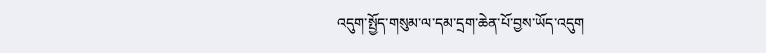འདུག་སྤྱོད་གསུམ་ལ་དམ་དྲག་ཆེན་པོ་བྱས་ཡོད་འདུག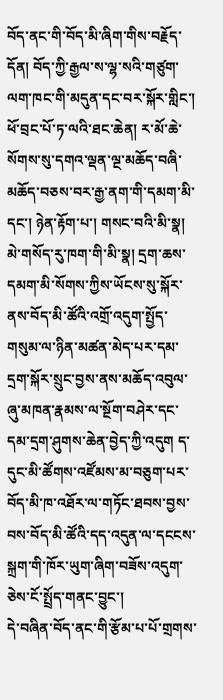བོད་ནང་གི་བོད་མི་ཞིག་གིས་བརྗོད་དོན། བོད་ཀྱི་རྒྱལ་ས་ལྷ་སའི་གཙུག་ལག་ཁང་གི་མདུན་དང་བར་སྐོར་གླིང་། ཕོ་བྲང་པོ་ཏ་ལའི་ཐང་ཆེན། ར་མོ་ཆེ་སོགས་སུ་དགའ་ལྡན་ལྔ་མཆོད་བཞི་མཆོད་བཅས་བར་རྒྱ་ནག་གི་དམག་མི་དང་། ཉེན་རྟོག་པ་། གསང་བའི་མི་སྣ། མེ་གསོད་རུ་ཁག་གི་མི་སྣ། དྲག་ཆས་དམག་མི་སོགས་ཀྱིས་ཡོངས་སུ་སྐོར་ནས་བོད་མི་ཚོའི་འགྲོ་འདུག་སྤྱོད་གསུམ་ལ་ཉིན་མཚན་མེད་པར་དམ་དྲག་སྐོར་སྲུང་བྱས་ནས་མཆོད་འབུལ་ཞུ་མཁན་རྣམས་ལ་སྔོག་བཤེར་དང་དམ་དྲག་ཤུགས་ཆེན་བྱེད་ཀྱི་འདུག ད་དུང་མི་ཚོགས་འཛོམས་མ་བཅུག་པར་བོད་མི་ཁ་འཐོར་ལ་གཏོང་ཐབས་བྱས་བས་བོད་མི་ཚོའི་དད་འདུན་ལ་དངངས་སྐྲག་གི་ཁོར་ཡུག་ཞིག་བཟོས་འདུག་ཅེས་ངོ་སྤྲོད་གནང་བྱུང་།
དེ་བཞིན་བོད་ནང་གི་རྩོམ་པ་པོ་གྲགས་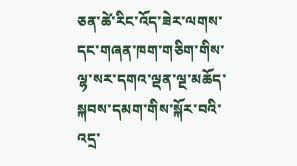ཅན་ཚེ་རིང་འོད་ཟེར་ལགས་དང་གཞན་ཁག་གཅིག་གིས་ལྷ་སར་དགའ་ལྡན་ལྔ་མཆོད་སྐབས་དམག་གིས་སྐོར་བའི་འདྲ་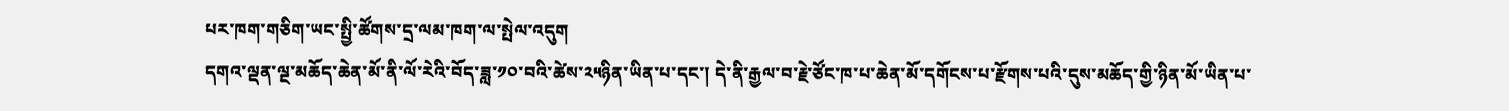པར་ཁག་གཅིག་ཡང་སྤྱི་ཚོགས་དྲ་ལམ་ཁག་ལ་སྤེལ་འདུག
དགའ་ལྡན་ལྔ་མཆོད་ཆེན་མོ་ནི་ལོ་རེའི་བོད་ཟླ་༡༠་བའི་ཚེས་༢༥ཉིན་ཡིན་པ་དང་། དེ་ནི་རྒྱལ་བ་རྗེ་ཙོང་ཁ་པ་ཆེན་མོ་དགོངས་པ་རྫོགས་པའི་དུས་མཆོད་གྱི་ཉིན་མོ་ཡིན་པ་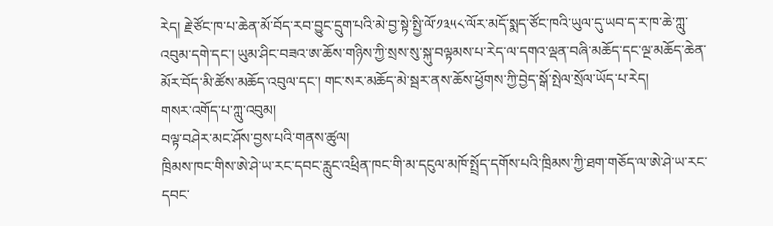རེད། རྗེ་ཙོང་ཁ་པ་ཆེན་མོ་བོད་རབ་བྱུང་དྲུག་པའི་མེ་བྱ་སྟེ་སྤྱི་ལོ་༡༣༥༨་ལོར་མདོ་སྨད་ཙོང་ཁའི་ཡུལ་དུ་ཡབ་ད་ར་ཁ་ཆེ་ཀླུ་འབུམ་དགེ་དང་། ཡུམ་ཤིང་བཟའ་ཨ་ཆོས་གཉིས་ཀྱི་སྲས་སུ་སྐུ་བལྟམས་པ་རེད་ལ་དགའ་ལྡན་བཞི་མཆོད་དང་ལྔ་མཆོད་ཆེན་མོར་བོད་མི་ཚོས་མཆོད་འབུལ་དང་། གང་སར་མཆོད་མེ་སྦར་ནས་ཆོས་ཕྱོགས་ཀྱི་བྱེད་སྒོ་སྤེལ་སྲོལ་ཡོད་པ་རེད།
གསར་འགོད་པ་ཀླུ་འབུམ།
བལྟ་བཤེར་མང་ཤོས་བྱས་པའི་གནས་ཚུལ།
ཁྲིམས་ཁང་གིས་ཨེ་ཤེ་ཡ་རང་དབང་རླུང་འཕྲིན་ཁང་གི་མ་དངུལ་མཁོ་སྤྲོད་དགོས་པའི་ཁྲིམས་ཀྱི་ཐག་གཅོད་ལ་ཨེ་ཤེ་ཡ་རང་དབང་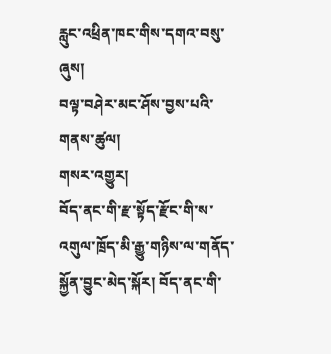རླུང་འཕྲིན་ཁང་གིས་དགའ་བསུ་ཞུས།
བལྟ་བཤེར་མང་ཤོས་བྱས་པའི་གནས་ཚུལ།
གསར་འགྱུར།
བོད་ནང་གི་རྫ་སྟོད་རྫོང་གི་ས་འགུལ་ཁྲོད་མི་རྒྱུ་གཉིས་ལ་གནོད་སྐྱོན་བྱུང་མེད་སྐོར། བོད་ནང་གི་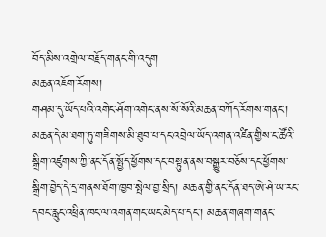བོད་མིས་འགྲེལ་བརྗོད་གནང་གི་འདུག
མཆན་འཇོག་རོགས།
གཤམ་དུ་ཡོད་པའི་འགེང་ཤོག་འགེང་ནས་སོ་སོའི་མཆན་བཀོད་རོགས་གནང་། མཆན་དེ་མ་ཐག་ཏུ་གཟིགས་མི་ཐུབ་པ་དང་འབྲེལ་ཡོད་འགན་འཛིན་གྱིས་ང་ཚོའི་སྒྲིག་འཛུགས་ཀྱི་ནང་དོན་སྤྱོད་ཕྱོགས་དང་བསྟུན་ནས་བསྒྱུར་བཅོས་དང་ཕྱོགས་སྒྲིག་བྱེད་དེ་དྲ་གནས་ཐོག་ཁྱབ་སྤེལ་བྱ་སྲིད། མཆན་གྱི་ནང་དོན་ཐད་ཨེ་ཤེ་ཡ་རང་དབང་རླུང་འཕྲིན་ཁང་ལ་འགན་གང་ཡང་མེད་པ་དང་། མཆན་གཞག་གནང་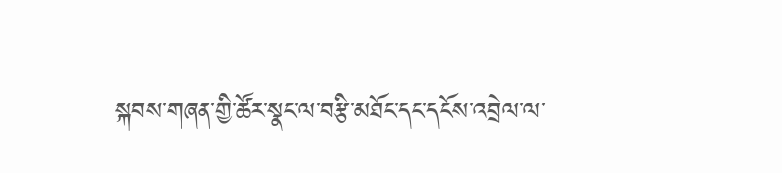སྐབས་གཞན་གྱི་ཚོར་སྣང་ལ་བརྩི་མཐོང་དང་དངོས་འབྲེལ་ལ་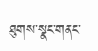ཐུགས་སྣང་གནང་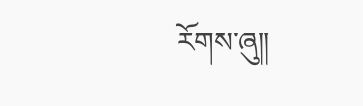རོགས་ཞུ༎